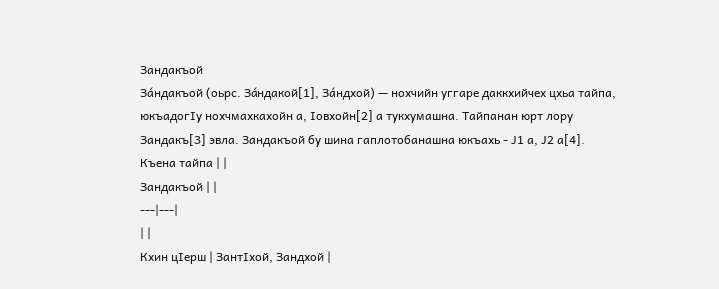Зандакъой
За́ндакъой (оьрс. За́ндакой[1], За́ндхой) — нохчийн уггаре даккхийчех цхьа тайпа, юкъадогӀу нохчмахкахойн а, Ӏовхойн[2] а тукхумашна. Тайпанан юрт лору Зандакъ[3] эвла. Зандакъой бу шина гаплотобанашна юкъахь - J1 а, J2 а[4].
Къена тайпа | |
Зандакъой | |
---|---|
| |
Кхин цӀерш | ЗантӀхой, Зандхой |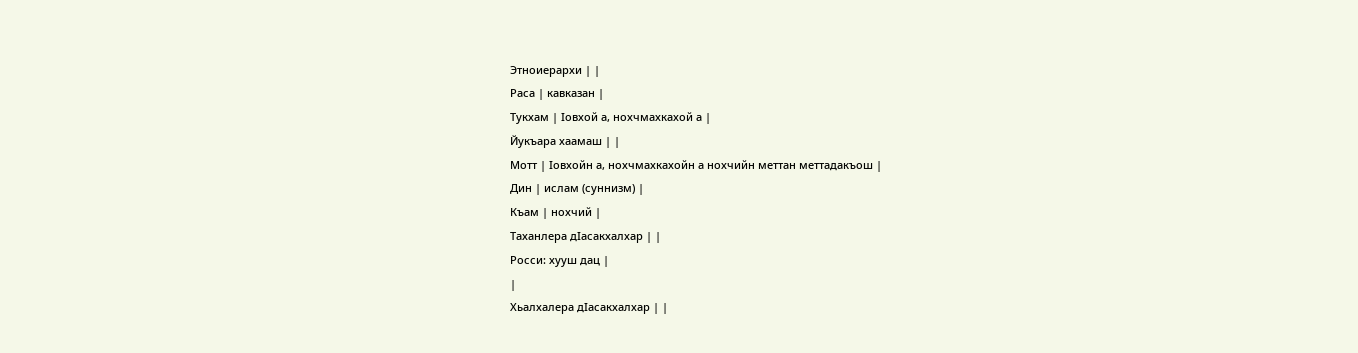Этноиерархи | |
Раса | кавказан |
Тукхам | Ӏовхой а, нохчмахкахой а |
Йукъара хаамаш | |
Мотт | Ӏовхойн а, нохчмахкахойн а нохчийн меттан меттадакъош |
Дин | ислам (суннизм) |
Къам | нохчий |
Таханлера дӀасакхалхар | |
Росси: хууш дац |
|
Хьалхалера дӀасакхалхар | |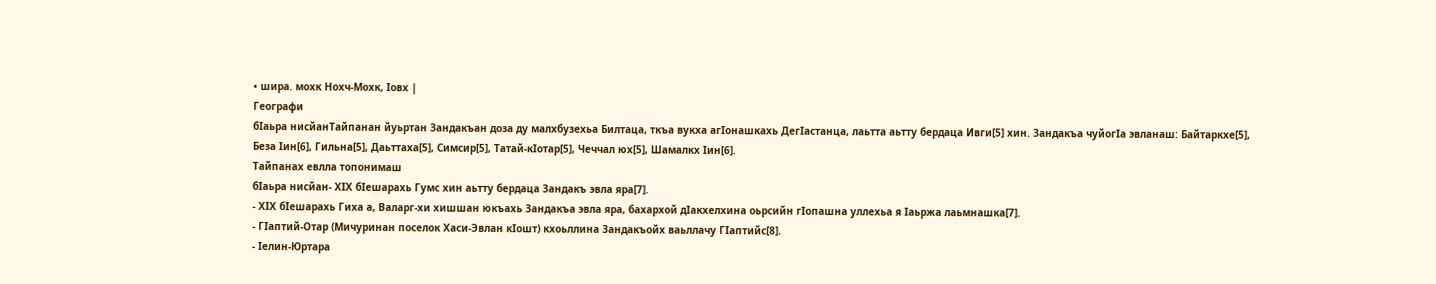• шира. мохк Нохч-Мохк, Ӏовх |
Географи
бӀаьра нисйанТайпанан йуьртан Зандакъан доза ду малхбузехьа Билтаца, ткъа вукха агӀонашкахь ДегӀастанца, лаьтта аьтту бердаца Ивги[5] хин. Зандакъа чуйогӀа эвланаш: Байтаркхе[5], Беза Ӏин[6], Гильна[5], Даьттаха[5], Симсир[5], Татай-кӀотар[5], Чеччал юх[5], Шамалкх Ӏин[6].
Тайпанах евлла топонимаш
бӀаьра нисйан- ХӀХ бӀешарахь Гумс хин аьтту бердаца Зандакъ эвла яра[7].
- ХӀХ бӀешарахь Гиха а, Валарг-хи хишшан юкъахь Зандакъа эвла яра, бахархой дӀакхелхина оьрсийн гӀопашна уллехьа я Ӏаьржа лаьмнашка[7].
- ГӀаптий-Отар (Мичуринан поселок Хаси-Эвлан кӀошт) кхоьллина Зандакъойх ваьллачу ГӀаптийс[8].
- Ӏелин-Юртара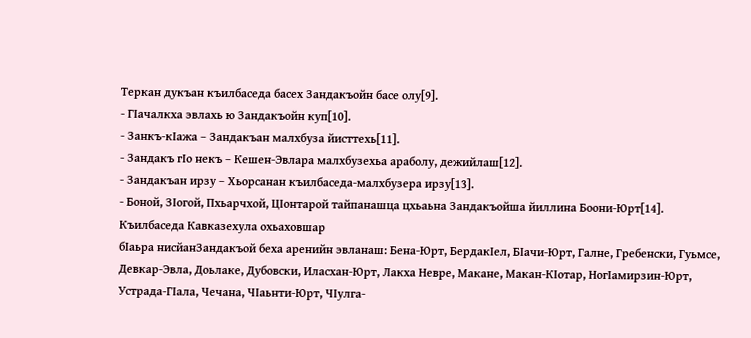Теркан дукъан къилбаседа басех Зандакъойн басе олу[9].
- ГӀачалкха эвлахь ю Зандакъойн куп[10].
- Занкъ-кӀажа – Зандакъан малхбуза йисттехь[11].
- Зандакъ гӀо некъ – Кешен-Эвлара малхбузехьа араболу, дежийлаш[12].
- Зандакъан ирзу – Хьорсанан къилбаседа-малхбузера ирзу[13].
- Боной, ЗӀогой, Пхьарчхой, ЦӀонтарой тайпанашца цхьаьна Зандакъойша йиллина Боони-Юрт[14].
Къилбаседа Кавказехула охьаховшар
бӀаьра нисйанЗандакъой беха аренийн эвланаш: Бена-Юрт, БердакӀел, БӀачи-Юрт, Галне, Гребенски, Гуьмсе, Девкар-Эвла, Доьлаке, Дубовски, Иласхан-Юрт, Лакха Невре, Макане, Макан-КӀотар, НогӀамирзин-Юрт, Устрада-ГӀала, Чечана, ЧӀаьнти-Юрт, ЧӀулга-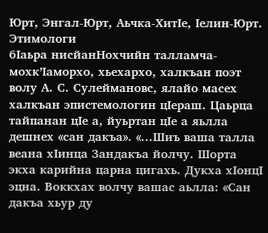Юрт, Энгал-Юрт, Аьчка-ХитӀе, Ӏелин-Юрт.
Этимологи
бӀаьра нисйанНохчийн талламча-мохк’Ӏаморхо, хьехархо, халкъан поэт волу А. С. Сулеймановс, ялайо масех халкъан эпистемологин цӀераш. Цаьрца тайпанан цӀе а, йуьртан цӀе а яьлла дешнех «сан дакъа». «...Шиъ ваша талла веана хӀинца Зандакъа йолчу. Шорта экха карийна царна цигахь. Дукха хӀонцӀ эцна. Воккхах волчу вашас аьлла: «Сан дакъа хьур ду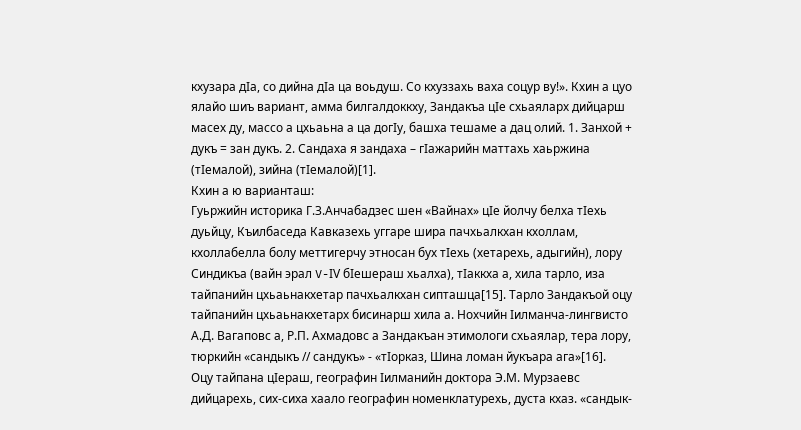кхузара дIа, со дийна дIа ца воьдуш. Со кхуззахь ваха соцур ву!». Кхин а цуо ялайо шиъ вариант, амма билгалдоккху, Зандакъа цӀе схьаяларх дийцарш масех ду, массо а цхьаьна а ца догӀу, башха тешаме а дац олий. 1. Занхой + дукъ = зан дукъ. 2. Сандаха я зандаха – гӀажарийн маттахь хаьржина (тӀемалой), зийна (тӀемалой)[1].
Кхин а ю варианташ:
Гуьржийн историка Г.З.Анчабадзес шен «Вайнах» цӀе йолчу белха тӀехь дуьйцу, Къилбаседа Кавказехь уггаре шира пачхьалкхан кхоллам, кхоллабелла болу меттигерчу этносан бух тӀехь (хетарехь, адыгийн), лору Синдикъа (вайн эрал V-ӀV бӀешераш хьалха), тӀаккха а, хила тарло, иза тайпанийн цхьаьнакхетар пачхьалкхан сипташца[15]. Тарло Зандакъой оцу тайпанийн цхьаьнакхетарх бисинарш хила а. Нохчийн Ӏилманча-лингвисто А.Д. Вагаповс а, Р.П. Ахмадовс а Зандакъан этимологи схьаялар, тера лору, тюркийн «сандыкъ // сандукъ» - «тӀорказ, Шина ломан йукъара ага»[16].
Оцу тайпана цӀераш, географин Ӏилманийн доктора Э.М. Мурзаевс дийцарехь, сих-сиха хаало географин номенклатурехь, дуста кхаз. «сандык-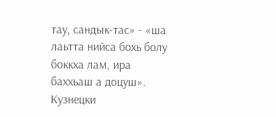тау, сандык-тас» - «ша лаьтта нийса бохь болу боккха лам, ира баххьаш а доцуш». Кузнецки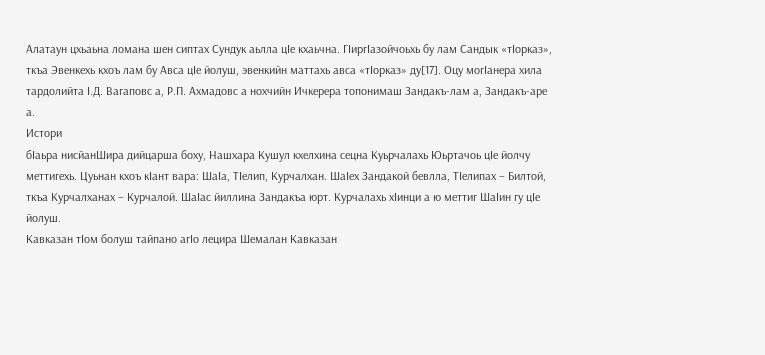Алатаун цхьаьна ломана шен сиптах Сундук аьлла цӀе кхаьчна. ГӀиргӀазойчоьхь бу лам Сандык «тӀорказ», ткъа Эвенкехь кхоъ лам бу Авса цӀе йолуш, эвенкийн маттахь авса «тӀорказ» ду[17]. Оцу могӀанера хила тардолийта Ӏ.Д. Вагаповс а, Р.П. Ахмадовс а нохчийн Ичкерера топонимаш Зандакъ-лам а, Зандакъ-аре а.
Истори
бӀаьра нисйанШира дийцарша боху, Нашхара Кушул кхелхина сецна Куьрчалахь Юьртачоь цӀе йолчу меттигехь. Цуьнан кхоъ кӀант вара: ШаӀа, ТӀелип, Курчалхан. ШаӀех Зандакой бевлла, ТӀелипах – Билтой, ткъа Курчалханах – Курчалой. ШаӀас йиллина Зандакъа юрт. Курчалахь хӀинци а ю меттиг ШаӀин гу цӀе йолуш.
Кавказан тӀом болуш тайпано агӀо лецира Шемалан Кавказан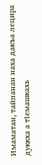Имаматан, тайпанан наха дакъа лецира дуккха а тӀемашкахь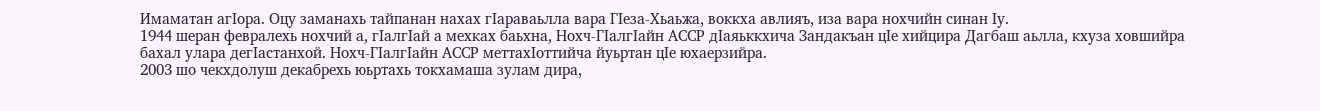Имаматан агӀора. Оцу заманахь тайпанан нахах гӀараваьлла вара ГӀеза-Хьаьжа, воккха авлияъ, иза вара нохчийн синан Ӏу.
1944 шеран февралехь нохчий а, гӀалгӀай а мехках баьхна, Нохч-ГӀалгӀайн АССР дӀаяьккхича Зандакъан цӀе хийцира Дагбаш аьлла, кхуза ховшийра бахал улара дегӀастанхой. Нохч-ГӀалгӀайн АССР меттахӀоттийча йуьртан цӀе юхаерзийра.
2003 шо чекхдолуш декабрехь юьртахь токхамаша зулам дира,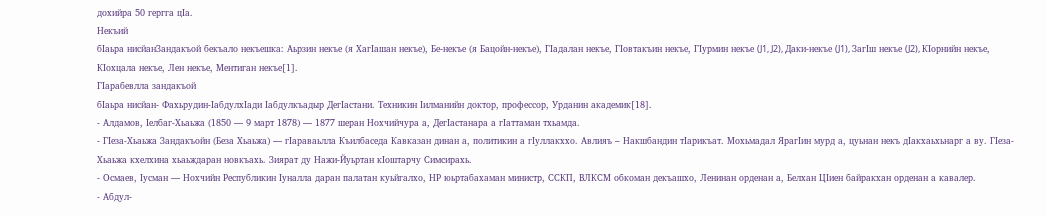дохийра 50 гергга цӀа.
Некъий
бӀаьра нисйанЗандакъой бекъало некъешка: Аьрзин некъе (я ХагIашан некъе), Бе-некъе (я Бацойн-некъе), ГIадалан некъе, ГIовтакъин некъе, ГӀурмин некъе (J1, J2), Даки-некъе (J1), ЗагӀш некъе (J2), КӀорнийн некъе, КӀохцала некъе, Лен некъе, Ментиган некъе[1].
ГӀарабевлла зандакъой
бӀаьра нисйан- Фахьрудин-ӀабдулхӀади Ӏабдулкъадыр ДегӀастани. Техникин Ӏилманийн доктор, профессор, Урданин академик[18].
- Алдамов, Ӏелбаг-Хьаьжа (1850 — 9 март 1878) — 1877 шеран Нохчийчура а, ДегӀастанара а гӀаттаман тхьамда.
- ГӀеза-Хьаьжа Зандакъойн (Беза Хьаьжа) — гӀараваьлла Къилбаседа Кавказан динан а, политикин а гӀуллакххо. Авлияъ – Накшбандин тӀарикъат. Мохьмадал ЯрагӀин мурд а, цуьнан некъ дӀакхаьхьнарг а ву. ГӀеза-Хьаьжа кхелхина хьаьждаран новкъахь. Зиярат ду Нажи-Йуьртан кӀоштарчу Симсирахь.
- Осмаев, Ӏусман — Нохчийн Республикин Ӏуналла даран палатан куьйгалхо, НР юьртабахаман министр, ССКП, ВЛКСМ обкоман декъашхо, Ленинан орденан а, Белхан ЦӀиен байракхан орденан а кавалер.
- Абдул-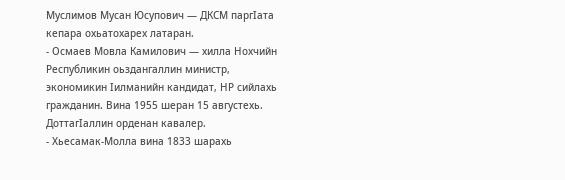Муслимов Мусан Юсупович — ДКСМ паргӀата кепара охьатохарех латаран.
- Осмаев Мовла Камилович — хилла Нохчийн Республикин оьздангаллин министр, экономикин Ӏилманийн кандидат, НР сийлахь гражданин. Вина 1955 шеран 15 августехь. ДоттагӀаллин орденан кавалер.
- Хьесамак-Молла вина 1833 шарахь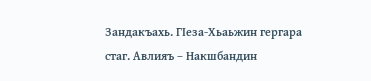Зандакъахь. ГӀеза-Хьаьжин гергара стаг. Авлияъ – Накшбандин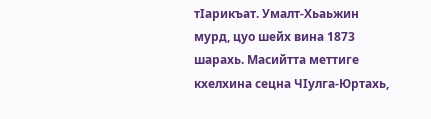тӀарикъат. Умалт-Хьаьжин мурд, цуо шейх вина 1873 шарахь. Масийтта меттиге кхелхина сецна ЧӀулга-Юртахь,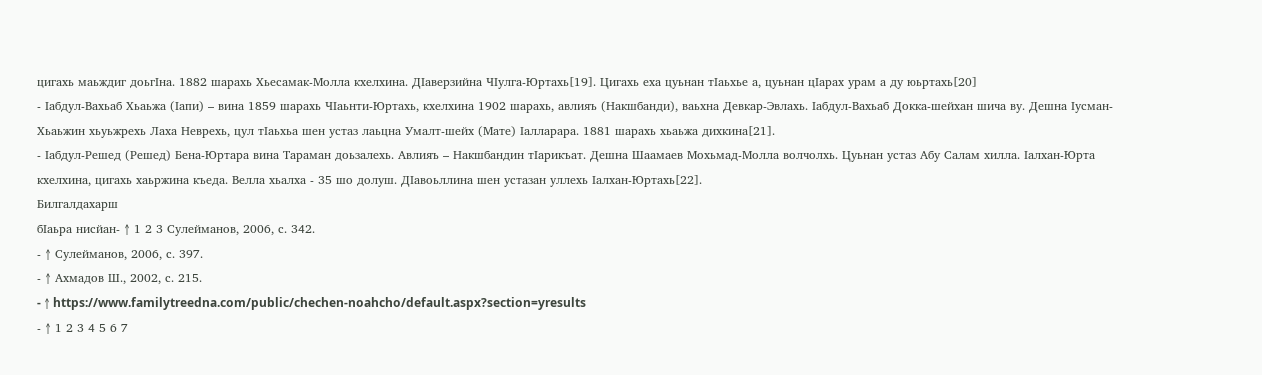цигахь маьждиг доьгӀна. 1882 шарахь Хьесамак-Молла кхелхина. ДӀаверзийна ЧӀулга-Юртахь[19]. Цигахь еха цуьнан тӀаьхье а, цуьнан цӀарах урам а ду юьртахь[20]
- Ӏабдул-Вахьаб Хьаьжа (Ӏапи) – вина 1859 шарахь ЧӀаьнти-Юртахь, кхелхина 1902 шарахь, авлияъ (Накшбанди), ваьхна Девкар-Эвлахь. Ӏабдул-Вахьаб Докка-шейхан шича ву. Дешна Ӏусман-Хьаьжин хьуьжрехь Лаха Неврехь, цул тӀаьхьа шен устаз лаьцна Умалт-шейх (Мате) Ӏалларара. 1881 шарахь хьаьжа дихкина[21].
- Ӏабдул-Решед (Решед) Бена-Юртара вина Тараман доьзалехь. Авлияъ – Накшбандин тӀарикъат. Дешна Шаамаев Мохьмад-Молла волчолхь. Цуьнан устаз Абу Салам хилла. Ӏалхан-Юрта кхелхина, цигахь хаьржина къеда. Велла хьалха - 35 шо долуш. ДӀавоьллина шен устазан уллехь Ӏалхан-Юртахь[22].
Билгалдахарш
бӀаьра нисйан- ↑ 1 2 3 Сулейманов, 2006, с. 342.
- ↑ Сулейманов, 2006, с. 397.
- ↑ Ахмадов Ш., 2002, с. 215.
- ↑ https://www.familytreedna.com/public/chechen-noahcho/default.aspx?section=yresults
- ↑ 1 2 3 4 5 6 7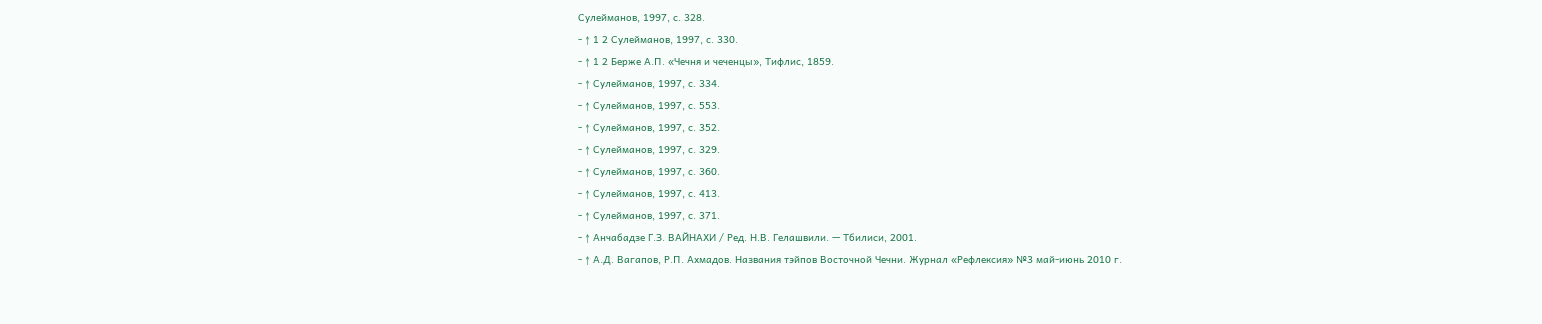Сулейманов, 1997, с. 328.
- ↑ 1 2 Сулейманов, 1997, с. 330.
- ↑ 1 2 Берже А.П. «Чечня и чеченцы», Тифлис, 1859.
- ↑ Сулейманов, 1997, с. 334.
- ↑ Сулейманов, 1997, с. 553.
- ↑ Сулейманов, 1997, с. 352.
- ↑ Сулейманов, 1997, с. 329.
- ↑ Сулейманов, 1997, с. 360.
- ↑ Сулейманов, 1997, с. 413.
- ↑ Сулейманов, 1997, с. 371.
- ↑ Анчабадзе Г.З. ВАЙНАХИ / Ред. Н.В. Гелашвили. — Тбилиси, 2001.
- ↑ А.Д. Вагапов, Р.П. Ахмадов. Названия тэйпов Восточной Чечни. Журнал «Рефлексия» №3 май-июнь 2010 г.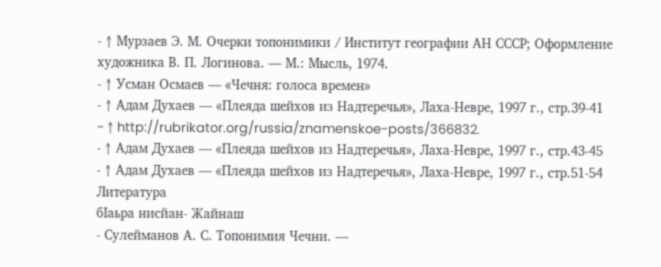- ↑ Мурзаев Э. М. Очерки топонимики / Институт географии АН СССР; Оформление художника В. П. Логинова. — М.: Мысль, 1974.
- ↑ Усман Осмаев — «Чечня: голоса времен»
- ↑ Адам Духаев — «Плеяда шейхов из Надтеречья», Лаха-Невре, 1997 г., стр.39-41
- ↑ http://rubrikator.org/russia/znamenskoe-posts/366832.
- ↑ Адам Духаев — «Плеяда шейхов из Надтеречья», Лаха-Невре, 1997 г., стр.43-45
- ↑ Адам Духаев — «Плеяда шейхов из Надтеречья», Лаха-Невре, 1997 г., стр.51-54
Литература
бӀаьра нисйан- Жайнаш
- Сулейманов А. С. Топонимия Чечни. —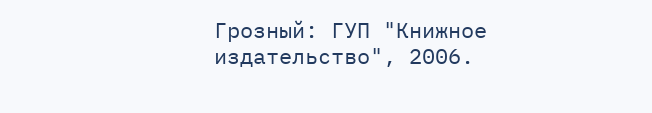Грозный: ГУП "Книжное издательство", 2006.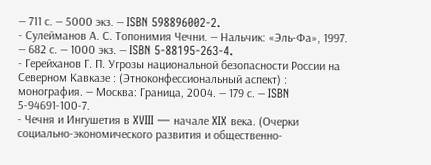— 711 с. — 5000 экз. — ISBN 598896002-2.
- Сулейманов А. С. Топонимия Чечни. — Нальчик: «Эль-Фа», 1997. — 682 с. — 1000 экз. — ISBN 5-88195-263-4.
- Герейханов Г. П. Угрозы национальной безопасности России на Северном Кавказе : (Этноконфессиональный аспект) : монография. — Москва: Граница, 2004. — 179 с. — ISBN 5-94691-100-7.
- Чечня и Ингушетия в XVIII — начале XIX века. (Очерки социально-экономического развития и общественно-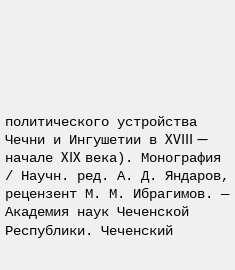политического устройства Чечни и Ингушетии в XVIII — начале XIX века). Монография / Научн. ред. А. Д. Яндаров, рецензент М. М. Ибрагимов. — Академия наук Чеченской Республики. Чеченский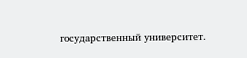государственный университет.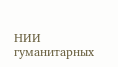НИИ гуманитарных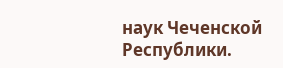наук Чеченской Республики.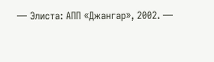— Элиста: АПП «Джангар», 2002. —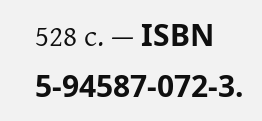528 с. — ISBN 5-94587-072-3.